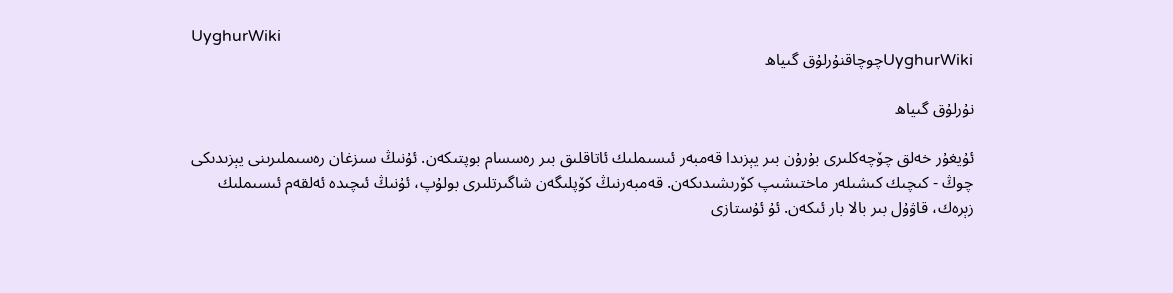UyghurWiki
UyghurWikiچوچاقنۇرلۇق گىياھ

نۇرلۇق گىياھ

ئۇيغۇر خەلق چۆچەكلىرى بۇرۇن بىر يېزىدا قەمبەر ئىسىملىك ئاتاقلىق بىر رەسسام بوپتىكەن. ئۇنىڭ سىزغان رەسىملىرىنى يېزىدىكى چوڭ - كىچىك كىشىلەر ماختىشىپ كۆرىشىدىكەن. قەمبەرنىڭ كۆپلىگەن شاگىرتلىرى بولۇپ، ئۇنىڭ ئىچىدە ئەلقەم ئىسىملىك زېرەك، قاۋۇل بىر بالا بار ئىكەن. ئۇ ئۇستازى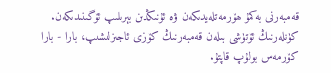قەمبەرنى بەكمۇ ھۆرمەتلەيدىكەن ۋە ئۇنىڭدىن بېرىلىپ ئۆگىنىدىكەن. كۈنلەرنىڭ ئۆتۈشى بىلەن قەمبەرنىڭ كۆزى ئاجىزلىشىپ، بارا - بارا كۆرمەس بولۇپ قاپتۇ.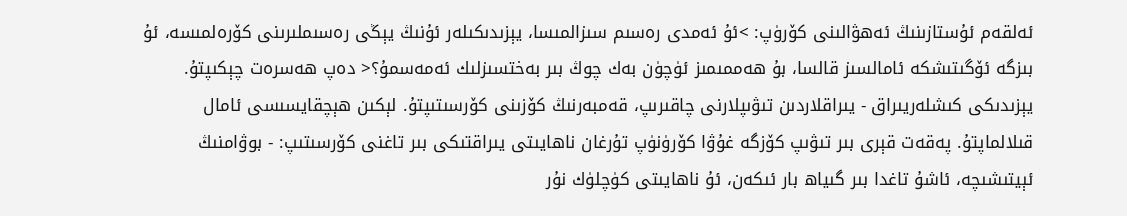ئەلقەم ئۇستازىنىڭ ئەھۋالىنى كۆرۈپ: >ئۇ ئەمدى رەسىم سىزالمىسا، يېزىدىكىلەر ئۇنىڭ يېڭى رەسىملىرىنى كۆرەلمىسە، ئۇ بىزگە ئۆگىتىشكە ئامالسىز قالسا، بۇ ھەممىمىز ئۈچۈن بەك چوڭ بىر بەختسىزلىك ئەمەسمۇ؟< دەپ ھەسرەت چېكىپتۇ. يېزىدىكى كىشلەريىراق - يىراقلاردىن تىۋىپلارنى چاقىرىپ، قەمبەرنىڭ كۆزىنى كۆرسىتىپتۇ. لېكىن ھېچقايسىسى ئامال قىلالماپتۇ. پەقەت قېرى بىر تىۋىپ كۆزگە غۇۋا كۆرۈنۈپ تۇرغان ناھايىتى يىراقتىكى بىر تاغنى كۆرسىتىپ: - بوۋامنىڭ ئېيتىشىچە، ئاشۇ تاغدا بىر گىياھ بار ئىكەن، ئۇ ناھايىتى كۈچلۈك نۇر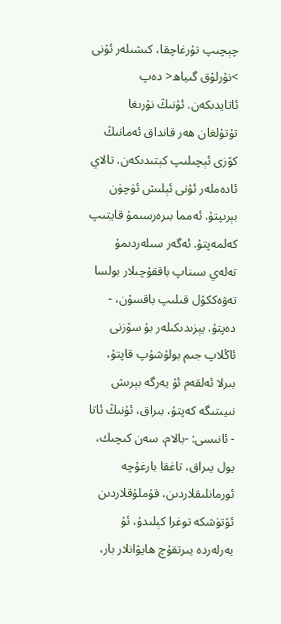چېچىپ تۇرغاچقا، كىشىلەر ئۇنى >نۇرلۇق گىياھ< دەپ ئاتايدىكەن. ئۇنىڭ نۇرىغا تۇتۇلغان ھەر قانداق ئەمانىڭ كۆزى ئېچىلىپ كېتىدىكەن. تالاي ئادەملەر ئۇنى ئېلىش ئۈچۈن بېرىپتۇ. ئەمما بىرەرسىمۇ قايتىپ كەلمەپتۇ. ئەگەر سىلەردىمۇ تەلەي سىناپ باققۇچىلار بولسا تەۋەككۇل قىلىپ باقسۇن، - دەپتۇ. يېزىدىكىلەر بۇ سۆزنى ئاڭلاپ جىم بولۇشۇپ قاپتۇ، بىرلا ئەلقەم ئۇ يەرگە بېرىش نىيىتىگە كەپتۇ، بىراق، ئۇنىڭ ئاتا - ئانىسى: -بالام، سەن كىچىك، يول يىراق، تاغقا بارغۇچە ئورمانلىقلاردىن، قۇملۇقلاردىن ئۆتۈشكە توغرا كېلىدۇ، ئۇ يەرلەردە يىرتقۇچ ھايۋانلار بار،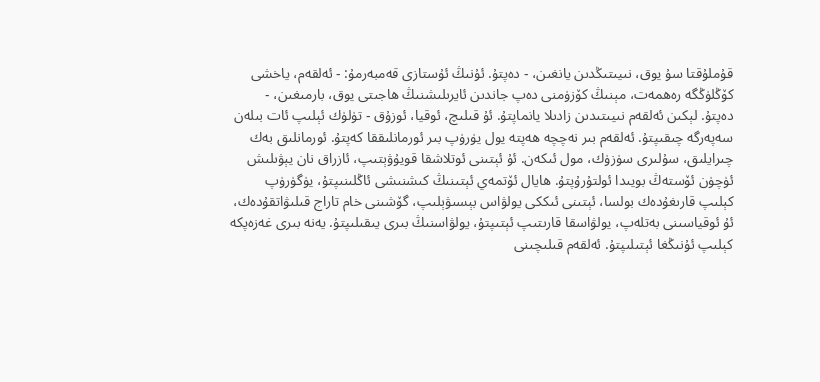قۇملۇقتا سۇ يوق، نىيىتىڭدىن يانغىن، - دەپتۇ. ئۇنىڭ ئۇستازى قەمبەرمۇ: - ئەلقەم، ياخشى كۆڭلۈڭگە رەھمەت، مېنىڭ كۆزۈمنى دەپ جاندىن ئايرىلىشنىڭ ھاجىتى يوق، بارمىغىن، - دەپتۇ. لېكىن ئەلقەم نىيىتىدىن زادىلا يانماپتۇ. ئۇ قىلىچ، ئوقيا، ئوزۇق - تۈلۈك ئېلىپ ئات بىلەن سەپەرگە چىقىپتۇ. ئەلقەم بىر نەچچە ھەپتە يول يۈرۈپ بىر ئورمانلىققا كەپتۇ. ئورمانلىق بەك چىرايلىق، سۇلىرى سۈزۈك، مول ئىكەن. ئۇ ئېتىنى ئوتلاشقا قويۇۋېتىپ، ئازراق نان يېۋىلىش ئۈچۈن ئۆستەڭ بويىدا ئولتۇرۇپتۇ. ھايال ئۆتمەي ئېتىنىڭ كىشنىشى ئاڭلىنىپتۇ، يۈگۈرۈپ كېلىپ قارىغۇدەك بولسا، ئېتىنى ئىككى يولۋاس بېسىۋېلىپ، گۆشىنى خام تاراج قىلىۋاتقۇدەك، ئۇ ئوقياسىنى بەتلەپ، يولۋاسقا قارىتىپ ئېتىپتۇ، يولۋاسنىڭ بىرى يىقىلىپتۇ. يەنە بىرى غەزەپكە كېلىپ ئۇنىڭغا ئېتىلىپتۇ. ئەلقەم قىلىچىنى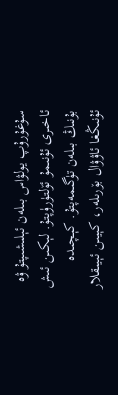سۇغۇرۇپ يولۋاس بىلەن ئېلىشىپتۇ ۋە ئاخىرى ئۇنىمۇ ئۆلتۈرۈپتۇ. لېكىن ئىش بۇنىڭ بىلەن تۈگىمەپتۇ. كېچىدە ئۇنىڭغا ئاۋۋال بۆرىلەر، كېيىن ئېيىقلار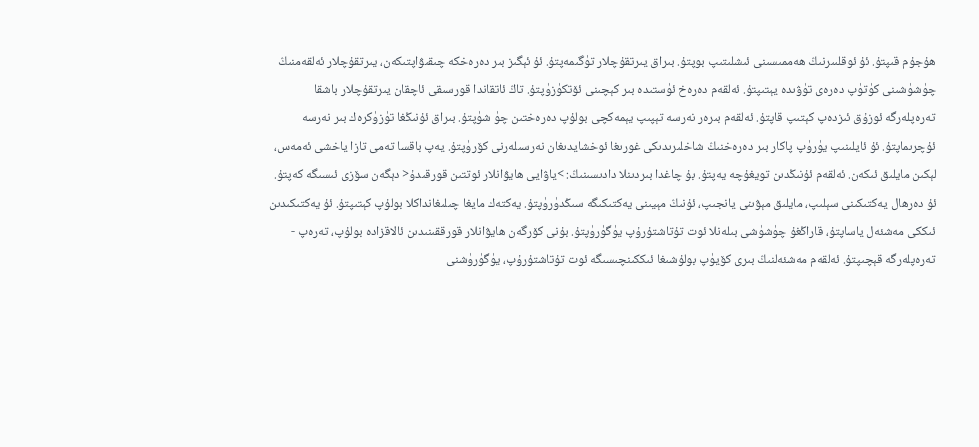ھۇجۇم قىپتۇ. ئۇ ئوقلىىرنىڭ ھەممىسىنى ئىشلىتىپ بوپتۇ. بىراق يىرتقۇچلار تۈگىمەپتۇ. ئۇ ئېگىز بىر دەرەخكە چىقىۋاپتىكەن، يىرتقۇچلار ئەلقەمنىڭ چۈشۈشىنى كۈتۈپ دەرەى تۈۋىدە يېتىپتۇ. ئەلقەم دەرەخ ئۈستىدە بىر كېچىنى ئۆتكۈزۈپتۇ. تاڭ ئاتقاندا قورسىقى ئاچقان يىرتقۇچلار باشقا تەرەپلەرگە ئوزۇق ئىزدەپ كېتىپ قاپتۇ. ئەلقەم بىرەر نەرسە تېپىپ يېمەكچى بولۇپ دەرەختىن چۈ شۈپتۇ. بىراق ئۇنىڭغا تۈزۈكرەك بىر نەرسە ئۇچرىماپتۇ. ئۇ ئايلىنىپ يۈرۈپ پاكار بىر دەرەخنىڭ شاخلىرىدىكى غورىغا ئوخشايدىغان نەرسىلەرنى كۆرۈپتۇ. يەپ باقسا تەمى تازا ياخشى ئەمەس، لېكىن مايلىق ئىكەن. ئەلقەم ئۇنىڭدىن تويغۇچە يەپتۇ. بۇ چاغدا بىردىنلا دادىسىنىڭ: >ياۋايى ھايۋانلار ئوتتىن قورقىدۇ< دېگەن سۆزى ئىسىگە كەپتۇ. ئۇ دەرھال يەكتىكىنى سېلىپ، مايلىق مېۋىنى يانجىپ، ئۇنىڭ مېيىنى يەكتىكىگە سىڭدۈرۈپتۇ. يەكتەك مايغا چىلىغانداكلا بولۇپ كېتىپتۇ. ئۇ يەكتىكىدىن ئىككى مەشئەل ياساپتۇ، قاراڭغۇ چۈشۈشى بىلەنلا ئوت تۇتاشتۇرۇپ يۈگۈرۈپتۇ. بۇنى كۆرگەن ھايۋانلار قورققىنىدىن ئالاقزادە بولۇپ، تەرەپ - تەرەپلەرگە قېچىپتۇ. ئەلقەم مەشئەلنىڭ بىرى كۆيۈپ بولۇشىغا ئىككىنچىسىگە ئوت تۇتاشتۇرۇپ، يۈگۈرۈشنى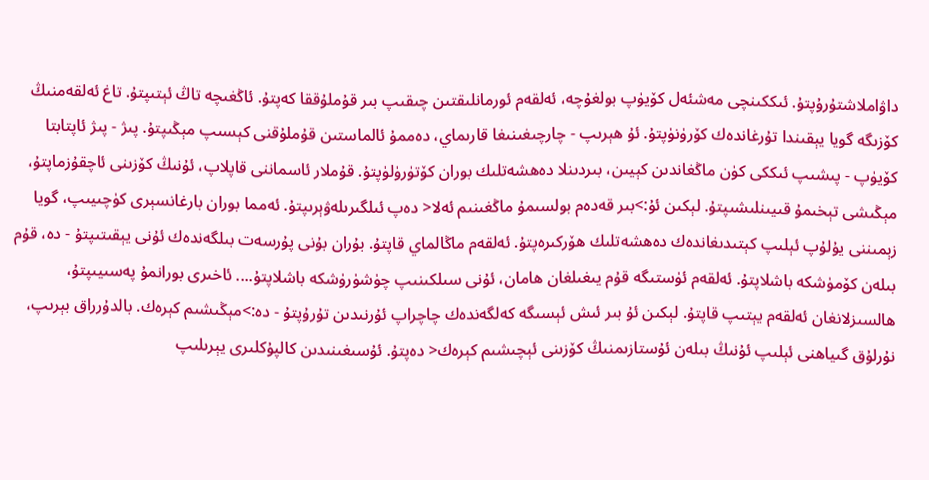داۋاملاشتۇرۇپتۇ. ئىككىنچى مەشئەل كۆيۈپ بولغۇچە، ئەلقەم ئورمانلىقتىن چىقىپ بىر قۇملۇققا كەپتۇ. ئاڭغىچە تاڭ ئېتىپتۇ. تاغ ئەلقەمنىڭ كۆزىگە گويا يېقىندا تۇرغاندەك كۆرۈنۈپتۇ. ئۇ ھېرىپ - چارچىغىنىغا قارىماي، دەممۇ ئالماستىن قۇملۇقنى كېسىپ مېڭىپتۇ. پىژ - پىژ ئاپتابتا كۆيۈپ - پىشىپ ئىككى كۈن ماڭغاندىن كېيىن، بىردىنلا دەھشەتلىك بوران كۆتۈرۈلۈپتۇ. قۇملار ئاسماننى قاپلاپ، ئۇنىڭ كۆزىنى ئاچقۇزماپتۇ، مېڭىشى تېخىمۇ قىيىنلىشىپتۇ. لېكىن ئۇ:>بىر قەدەم بولسىمۇ ماڭغىنىم ئەلا< دەپ ئىلگىرىلەۋېرىپتۇ. ئەمما بوران بارغانسېرى كۈچىيىپ، گويا زېمىننى يۇلۇپ ئېلىپ كېتىدىغاندەك دەھشەتلىك ھۆركىرەپتۇ. ئەلقەم ماڭالماي قاپتۇ. بۇران بۇنى پۇرسەت بىلگەندەك ئۇنى يېقىتىپتۇ - دە، قۇم بىلەن كۆمۈشكە باشلاپتۇ. ئەلقەم ئۈستىگە قۇم يىغىلغان ھامان، ئۇنى سىلكىنىپ چۈشۈرۈشكە باشلاپتۇ.... ئاخىرى بورانمۇ پەسىيىپتۇ، ھالسىزلانغان ئەلقەم يېتىپ قاپتۇ. لېكىن ئۇ بىر ئىش ئېسىگە كەلگەندەك چاچراپ ئۇرنىدىن تۇرۇپتۇ - دە:>مېڭىشىم كېرەك. بالدۇرراق بېرىپ، نۇرلۇق گىياھنى ئېلىپ ئۇنىڭ بىلەن ئۇستازىمنىڭ كۆزىنى ئېچىشىم كېرەك< دەپتۇ. ئۇسىغىنىدىن كالپۇكلىرى يېرىلىپ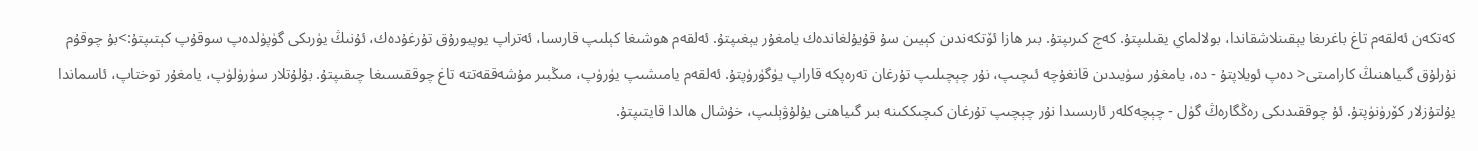كەتكەن ئەلقەم تاغ باغرىغا يېقىنلاشقاندا، بولالماي يقىلىپتۇ. كەچ كىرىپتۇ. بىر ھازا ئۆتكەندىن كېيىن سۇ قۇيۇلغاندەك يامغۇر يېغىپتۇ. ئەلقەم ھوشىغا كېلىپ قارىسا، ئەتراپ يوپيورۇق تۇرغۇدەك، ئۇنىڭ يۈرىكى گۈپۈلدەپ سوقۇپ كېتىپتۇ:>بۇ چوقۇم نۇرلۇق گىياھنىڭ كارامىتى< دەپ ئويلاپتۇ - دە، يامغۇر سۈيىدىن قانغۇچە ئىچىپ، نۇر چېچىلىپ تۇرغان تەرەپكە قاراپ يۈگۈرۈپتۇ. ئەلقەم يامىشىپ يۈرۈپ، مىڭبىر مۇشەققەتتە تاغ چوققىسىغا چىقىپتۇ. بۇلۇتلار سۈرۈلۈپ، يامغۇر توختاپ، ئاسماندا يۇلتۇزلار كۆرۈنۈپتۇ. ئۇ چوققىدىكى رەڭگارەڭ گۈل - چېچەكلەر ئارىسىدا نۇر چېچىپ تۇرغان كىچىككىنە بىر گىياھنى يۇلۇۋېلىپ، خۇشال ھالدا قايتىپتۇ.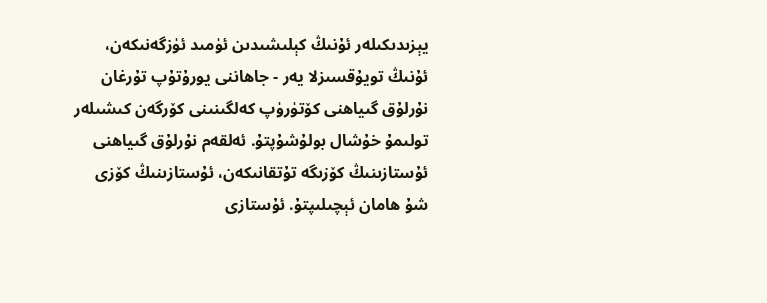يېزىدىكىلەر ئۇنىڭ كېلىشىدىن ئۈمىد ئۈزگەنىكەن، ئۇنىڭ تويۇقسىزلا يەر - جاھاننى يورۇتۇپ تۇرغان نۇرلۇق گىياھنى كۆتۈرۈپ كەلگىنىنى كۆرگەن كىشىلەر تولىمۇ خۇشال بولۇشۇپتۇ. ئەلقەم نۇرلۇق گىياھنى ئۇستازىنىڭ كۆزىگە تۇتقانىكەن، ئۇستازىنىڭ كۆزى شۇ ھامان ئېچىلىپتۇ. ئۇستازى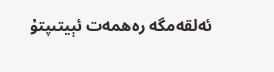ئەلقەمگە رەھمەت ئېيتىپتۇ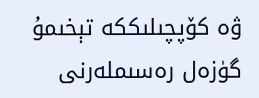ۋە كۆپچىلىككە تېخىمۇ گۈزەل رەسىملەرنى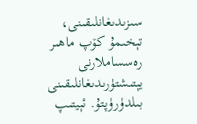سىزىدىغانلىقىنى، تېخىمۇ كۆپ ماھىر رەسساملارنى يېتىشتۈرىدىغانلىقىنى بىلدۈرۈپتۇ. ئېيتىپ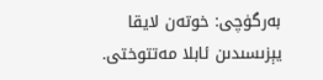بەرگۈچى: خوتەن لايقا يېزىسىدىن ئابلا مەتتوختى.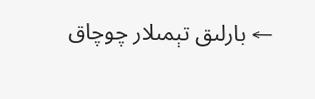← بارلىق تېمىلار چوچاق